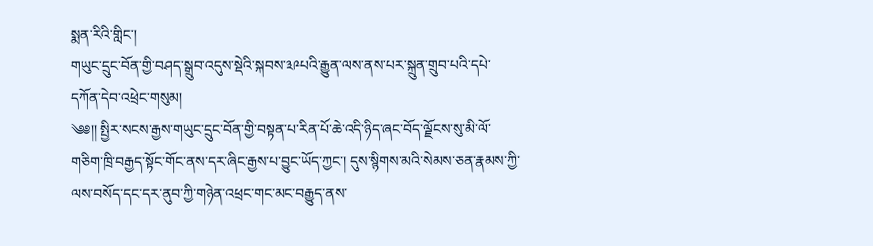སྨན་རིའི་གླིང་།
གཡུང་དྲུང་བོན་གྱི་བཤད་སྒྲུབ་འདུས་སྡེའི་སྐབས་༣༩པའི་རྒྱུན་ལས་ནས་པར་སྐྲུན་གྲུབ་པའི་དཔེ་དཀོན་དེབ་འཕྲེང་གསུམ།
༄༅།། སྤྱིར་སངས་རྒྱས་གཡུང་དྲུང་བོན་གྱི་བསྟན་པ་རིན་པོ་ཆེ་འདི་ཉིད་ཞང་བོད་ལྗོངས་སུ་མི་ལོ་གཅིག་ཁྲི་བརྒྱད་སྟོང་གོང་ནས་དར་ཞིང་རྒྱས་པ་བྱུང་ཡོད་ཀྱང་། དུས་སྙིགས་མའི་སེམས་ཅན་རྣམས་ཀྱི་ལས་བསོད་དང་དར་ནུབ་ཀྱི་གཉེན་འཕྲང་གང་མང་བརྒྱུད་ནས་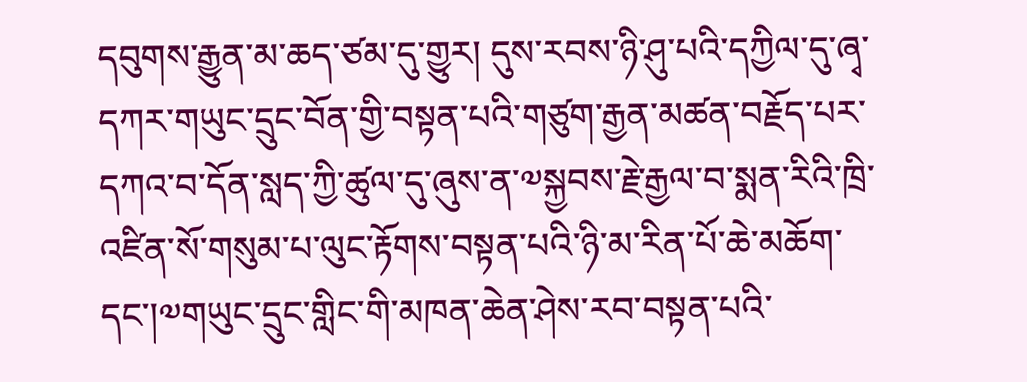དབུགས་རྒྱུན་མ་ཆད་ཙམ་དུ་གྱུར། དུས་རབས་ཉི་ཤུ་པའི་དཀྱིལ་དུ་ཞྭ་དཀར་གཡུང་དྲུང་བོན་གྱི་བསྟན་པའི་གཙུག་རྒྱན་མཚན་བརྗོད་པར་དཀའ་བ་དོན་སླད་ཀྱི་ཚུལ་དུ་ཞུས་ན་༧སྐྱབས་རྗེ་རྒྱལ་བ་སྨན་རིའི་ཁྲི་འཛིན་སོ་གསུམ་པ་ལུང་རྟོགས་བསྟན་པའི་ཉི་མ་རིན་པོ་ཆེ་མཆོག་དང་།༧གཡུང་དྲུང་གླིང་གི་མཁན་ཆེན་ཤེས་རབ་བསྟན་པའི་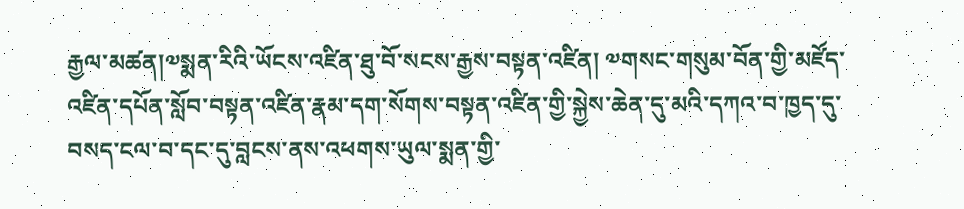རྒྱལ་མཚན།༧སྨན་རིའི་ཡོངས་འཛིན་ཐུ་བོ་སངས་རྒྱས་བསྟན་འཛིན། ༧གསང་གསུམ་བོན་གྱི་མཛོད་འཛིན་དཔོན་སློབ་བསྟན་འཛིན་རྣམ་དག་སོགས་བསྟན་འཛིན་གྱི་སྐྱེས་ཆེན་དུ་མའི་དཀའ་བ་ཁྱད་དུ་བསད་ངལ་བ་དང་དུ་བླངས་ནས་འཕགས་ཡུལ་སྨན་གྱི་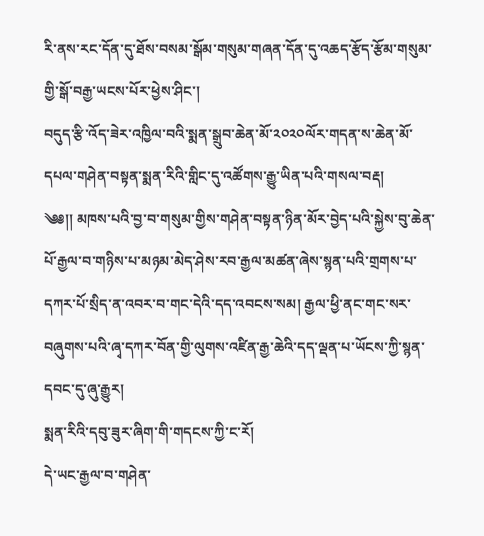རི་ནས་རང་དོན་དུ་ཐོས་བསམ་སྒོམ་གསུམ་གཞན་དོན་དུ་འཆད་རྩོད་རྩོམ་གསུམ་གྱི་སྒོ་བརྒྱ་ཡངས་པོར་ཕྱེས་ཤིང་།
བདུད་རྩི་འོད་ཟེར་འཁྱིལ་བའི་སྨན་སྒྲུབ་ཆེན་མོ་༢༠༢༠ལོར་གདན་ས་ཆེན་མོ་དཔལ་གཤེན་བསྟན་སྨན་རིའི་གླིང་དུ་འཚོགས་རྒྱུ་ཡིན་པའི་གསལ་བརྡ།
༄༅།། མཁས་པའི་བྱ་བ་གསུམ་གྱིས་གཤེན་བསྟན་ཉིན་མོར་བྱེད་པའི་སྐྱེས་བུ་ཆེན་པོ་རྒྱལ་བ་གཉིས་པ་མཉམ་མེད་ཤེས་རབ་རྒྱལ་མཚན་ཞེས་སྙན་པའི་གྲགས་པ་དཀར་པོ་སྲིད་ན་འབར་བ་གང་དེའི་དད་འབངས་སམ། རྒྱལ་ཕྱི་ནང་གང་སར་བཞུགས་པའི་ཞྭ་དཀར་བོན་གྱི་ལུགས་འཛིན་རྒྱ་ཆེའི་དད་ལྡན་པ་ཡོངས་ཀྱི་སྙན་དབང་དུ་ཞུ་རྒྱུར།
སྨན་རིའི་དབུ་ཟུར་ཞིག་གི་གདངས་ཀྱི་ང་རོ།
དེ་ཡང་རྒྱལ་བ་གཤེན་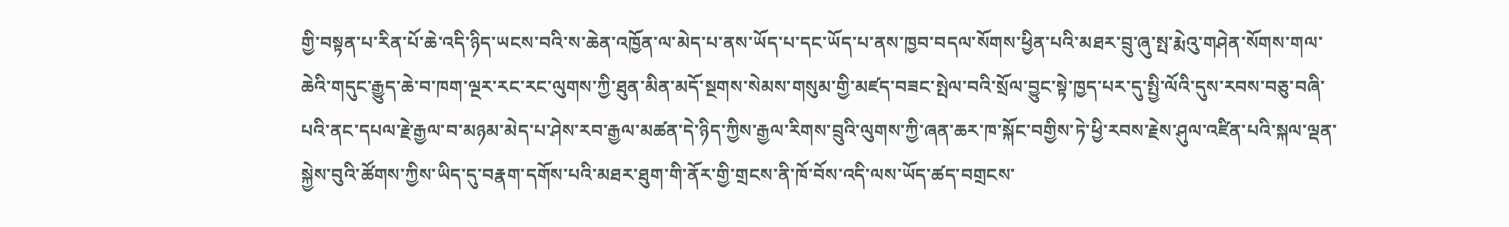གྱི་བསྟན་པ་རིན་པོ་ཆེ་འདི་ཉིད་ཡངས་བའི་ས་ཆེན་འཁྱོན་ལ་མེད་པ་ནས་ཡོད་པ་དང་ཡོད་པ་ནས་ཁྱབ་བདལ་སོགས་ཕྱིན་པའི་མཐར་བྲུ་ཞུ་སྤ་རྨེའུ་གཤེན་སོགས་གལ་ཆེའི་གདུང་རྒྱུད་ཆེ་བ་ཁག་ལྔར་རང་རང་ལུགས་ཀྱི་ཐུན་མིན་མདོ་སྔགས་སེམས་གསུམ་གྱི་མཛད་བཟང་སྤེལ་བའི་སྲོལ་བྱུང་སྟེ་ཁྱད་པར་དུ་སྤྱི་ལོའི་དུས་རབས་བཅུ་བཞི་པའི་ནང་དཔལ་རྗེ་རྒྱལ་བ་མཉམ་མེད་པ་ཤེས་རབ་རྒྱལ་མཚན་དེ་ཉིད་ཀྱིས་རྒྱལ་རིགས་བྲུའི་ལུགས་ཀྱི་ཞན་ཆར་ཁ་སྐོང་བགྱིས་ཏེ་ཕྱི་རབས་རྗེས་ཤུལ་འཛིན་པའི་སྐལ་ལྡན་སྐྱེས་བུའི་ཚོགས་ཀྱིས་ཡིད་དུ་བརྣག་དགོས་པའི་མཐར་ཐུག་གི་ནོར་གྱི་གྲངས་ནི་ཁོ་བོས་འདི་ལས་ཡོད་ཚད་བགྲངས་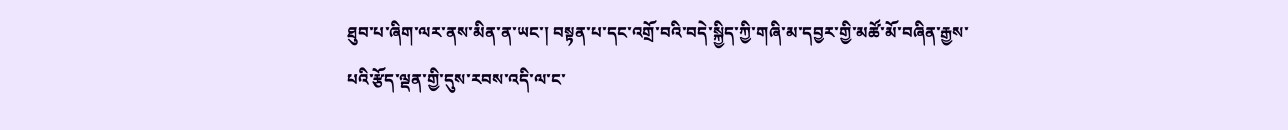ཐུབ་པ་ཞིག་ལར་ནས་མིན་ན་ཡང་། བསྟན་པ་དང་འགྲོ་བའི་བདེ་སྐྱིད་ཀྱི་གཞི་མ་དབྱར་གྱི་མཚོ་མོ་བཞིན་རྒྱས་པའི་རྩོད་ལྡན་གྱི་དུས་རབས་འདི་ལ་ང་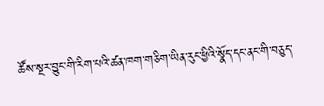ཚོས་སྔར་བྱུང་གི་རིག་པའི་ཚན་ཁག་གཅིག་ཡིན་རུང་ཕྱིའི་སྣོད་དང་ནང་གི་བཅུད་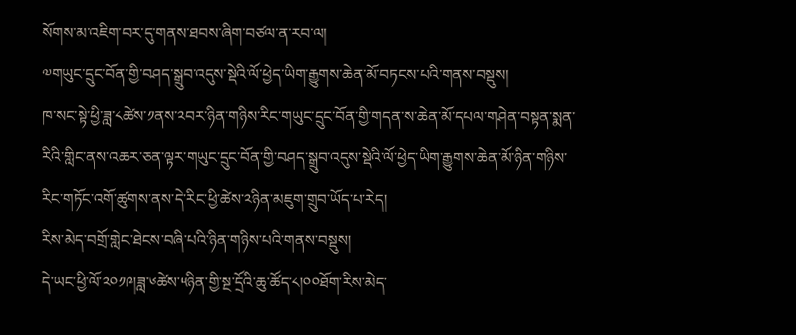སོགས་མ་འཇིག་བར་དུ་གནས་ཐབས་ཞིག་བཙལ་ན་རབ་ལ།
༧གཡུང་དྲུང་བོན་གྱི་བཤད་སྒྲུབ་འདུས་སྡེའི་ལོ་ཕྱེད་ཡིག་རྒྱུགས་ཆེན་མོ་བཏངས་པའི་གནས་བསྡུས།
ཁ་སང་སྟེ་ཕྱི་ཟླ་༨ཚེས་༡ནས་༢བར་ཉིན་གཉིས་རིང་གཡུང་དྲུང་བོན་གྱི་གདན་ས་ཆེན་མོ་དཔལ་གཤེན་བསྟན་སྨན་རིའི་གླིང་ནས་འཆར་ཅན་ལྟར་གཡུང་དྲུང་བོན་གྱི་བཤད་སྒྲུབ་འདུས་སྡེའི་ལོ་ཕྱེད་ཡིག་རྒྱུགས་ཆེན་མོ་ཉིན་གཉིས་རིང་གཏོང་འགོ་ཚུགས་ནས་དེ་རིང་ཕྱི་ཚེས་༢ཉིན་མཇུག་གྲུབ་ཡོད་པ་རེད།
རིས་མེད་བགྲོ་གླེང་ཐེངས་བཞི་པའི་ཉིན་གཉིས་པའི་གནས་བསྡུས།
དེ་ཡང་ཕྱི་ལོ་༢༠༡༩།ཟླ་༦ཚེས་༥ཉིན་གྱི་སྔ་དྲོའི་ཆུ་ཚོད་༨།༠༠ཐོག་རིས་མེད་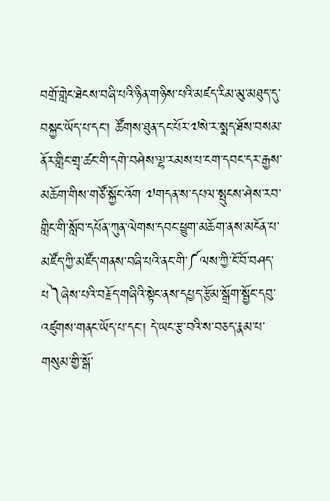བགྲོ་གླེང་ཐེངས་བཞི་པའི་ཉིན་གཉིས་པའི་མཛད་རིམ་མུ་མཐུད་དུ་བསྐྱང་ཡོད་པ་དང་། ཚོགས་ཐུན་དང་པོར་༧སེ་ར་སྨད་ཐོས་བསམ་ནོར་གླིང་གྲྭ་ཚང་གི་དགེ་བཤེས་ལྷ་རམས་པ་ངག་དབང་དར་རྒྱས་མཆོག་གིས་གཙོ་སྐྱོང་འོག ༧གདན་ས་དཔལ་སྤུངས་ཤེས་རབ་གླིང་གི་སློབ་དཔོན་ཀུན་ལེགས་དབང་ཕྱུག་མཆོག་ནས་མངོན་པ་མཛོད་ཀྱི་མཛོད་གནས་བཞི་པའི་ནང་གི་༼ལས་ཀྱི་ངོ་བོ་བཤད་པ༽ཞེས་པའི་བརྗོད་གཞིའི་སྟེང་ནས་དཔྱད་རྩོམ་སྒྲོག་སྦྱོང་དབུ་འཛུགས་གནང་ཡོད་པ་དང་། དེ་ཡང་རྩ་བའི་ས་བཅད་རྣམ་པ་གསུམ་གྱི་སྒོ་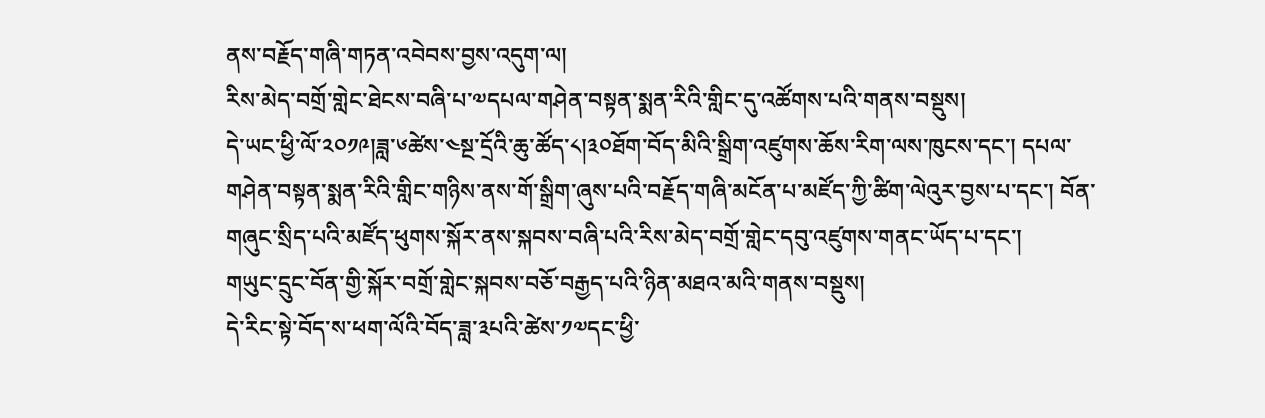ནས་བརྗོད་གཞི་གཏན་འབེབས་བྱས་འདུག་ལ།
རིས་མེད་བགྲོ་གླེང་ཐེངས་བཞི་པ་༧དཔལ་གཤེན་བསྟན་སྨན་རིའི་གླིང་དུ་འཚོགས་པའི་གནས་བསྡུས།
དེ་ཡང་ཕྱི་ལོ་༢༠༡༩།ཟླ་༦ཚེས་༤སྔ་དྲོའི་ཆུ་ཚོད་༨།༣༠ཐོག་བོད་མིའི་སྒྲིག་འཛུགས་ཆོས་རིག་ལས་ཁུངས་དང་། དཔལ་གཤེན་བསྟན་སྨན་རིའི་གླིང་གཉིས་ནས་གོ་སྒྲིག་ཞུས་པའི་བརྗོད་གཞི་མངོན་པ་མཛོད་ཀྱི་ཚིག་ལེའུར་བྱས་པ་དང་། བོན་གཞུང་སྲིད་པའི་མཛོད་ཕུགས་སྐོར་ནས་སྐབས་བཞི་པའི་རིས་མེད་བགྲོ་གླེང་དབུ་འཛུགས་གནང་ཡོད་པ་དང་།
གཡུང་དྲུང་བོན་གྱི་སྐོར་བགྲོ་གླེང་སྐབས་བཅོ་བརྒྱད་པའི་ཉིན་མཐའ་མའི་གནས་བསྡུས།
དེ་རིང་སྟེ་བོད་ས་ཕག་ལོའི་བོད་ཟླ་༣པའི་ཚེས་༡༧དང་ཕྱི་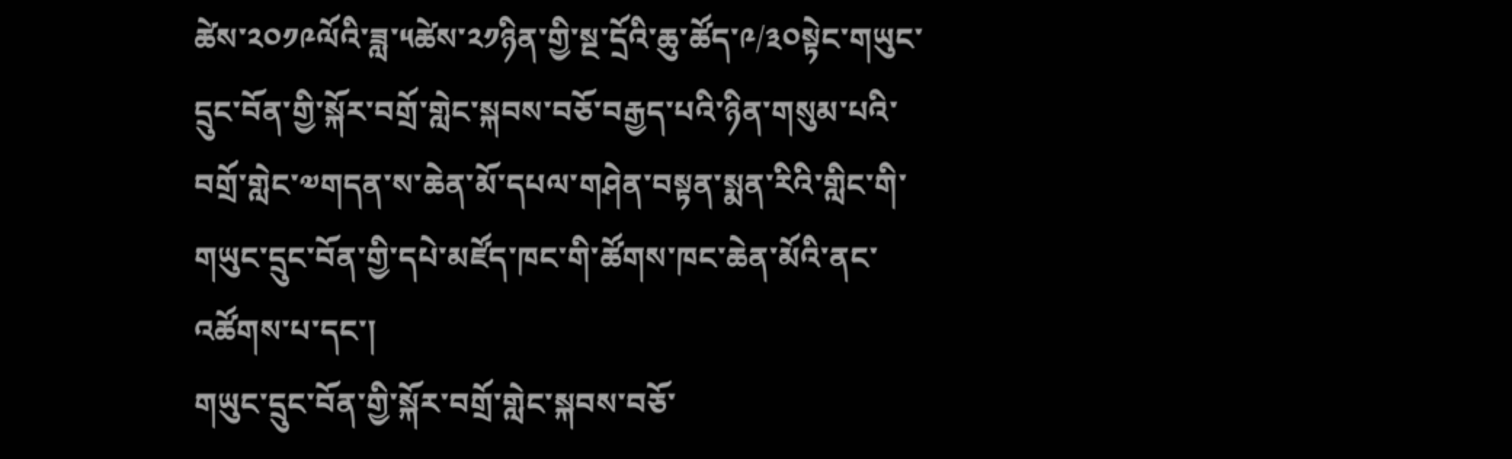ཚེས་༢༠༡༩ལོའི་ཟླ་༥ཚེས་༢༡ཉིན་གྱི་སྔ་དྲོའི་ཆུ་ཚོད་༩/༣༠སྟེང་གཡུང་དྲུང་བོན་གྱི་སྐོར་བགྲོ་གླེང་སྐབས་བཅོ་བརྒྱད་པའི་ཉིན་གསུམ་པའི་བགྲོ་གླེང་༧གདན་ས་ཆེན་མོ་དཔལ་གཤེན་བསྟན་སྨན་རིའི་གླིང་གི་གཡུང་དྲུང་བོན་གྱི་དཔེ་མཛོད་ཁང་གི་ཚོགས་ཁང་ཆེན་མོའི་ནང་འཚོགས་པ་དང་།
གཡུང་དྲུང་བོན་གྱི་སྐོར་བགྲོ་གླེང་སྐབས་བཅོ་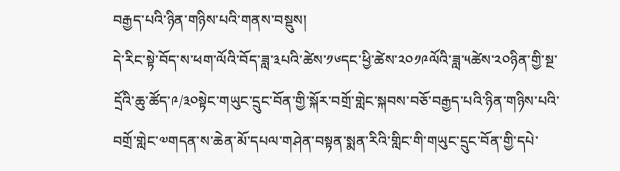བརྒྱད་པའི་ཉིན་གཉིས་པའི་གནས་བསྡུས།
དེ་རིང་སྟེ་བོད་ས་ཕག་ལོའི་བོད་ཟླ་༣པའི་ཚེས་༡༦དང་ཕྱི་ཚེས་༢༠༡༩ལོའི་ཟླ་༥ཚེས་༢༠ཉིན་གྱི་སྔ་དྲོའི་ཆུ་ཚོད་༩/༣༠སྟེང་གཡུང་དྲུང་བོན་གྱི་སྐོར་བགྲོ་གླེང་སྐབས་བཅོ་བརྒྱད་པའི་ཉིན་གཉིས་པའི་བགྲོ་གླེང་༧གདན་ས་ཆེན་མོ་དཔལ་གཤེན་བསྟན་སྨན་རིའི་གླིང་གི་གཡུང་དྲུང་བོན་གྱི་དཔེ་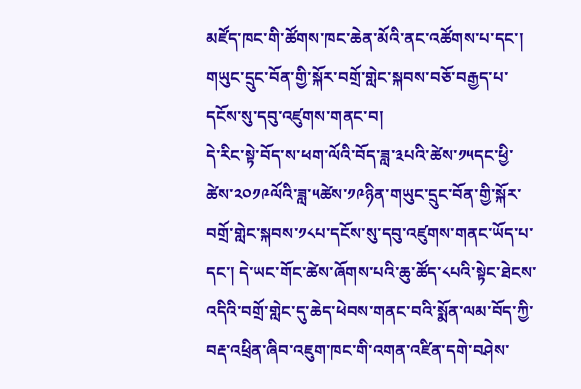མཛོད་ཁང་གི་ཚོགས་ཁང་ཆེན་མོའི་ནང་འཚོགས་པ་དང་།
གཡུང་དྲུང་བོན་གྱི་སྐོར་བགྲོ་གླེང་སྐབས་བཅོ་བརྒྱད་པ་དངོས་སུ་དབུ་འཛུགས་གནང་བ།
དེ་རིང་སྟེ་བོད་ས་ཕག་ལོའི་བོད་ཟླ་༣པའི་ཚེས་༡༥དང་ཕྱི་ཚེས་༢༠༡༩ལོའི་ཟླ་༥ཚེས་༡༩ཉིན་གཡུང་དྲུང་བོན་གྱི་སྐོར་བགྲོ་གླེང་སྐབས་༡༨པ་དངོས་སུ་དབུ་འཛུགས་གནང་ཡོད་པ་དང་། དེ་ཡང་གོང་ཚེས་ཞོགས་པའི་ཆུ་ཚོད་༨པའི་སྟེང་ཐེངས་འདིའི་བགྲོ་གླེང་དུ་ཆེད་ཕེབས་གནང་བའི་སྨོན་ལམ་བོད་ཀྱི་བརྡ་འཕྲིན་ཞིབ་འཇུག་ཁང་གི་འགན་འཛིན་དགེ་བཤེས་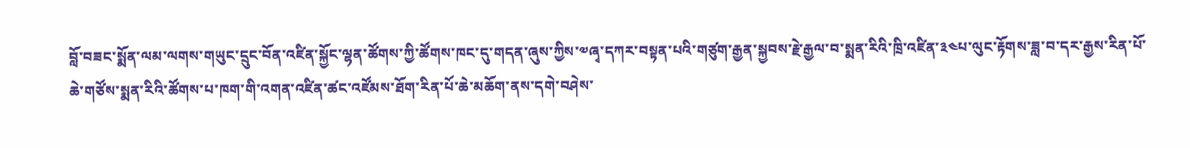བློ་བཟང་སྨོན་ལམ་ལགས་གཡུང་དྲུང་བོན་འཛིན་སྐྱོང་ལྷན་ཚོགས་ཀྱི་ཚོགས་ཁང་དུ་གདན་ཞུས་ཀྱིས་༧ཞྭ་དཀར་བསྟན་པའི་གཙུག་རྒྱན་སྐྱབས་རྗེ་རྒྱལ་བ་སྨན་རིའི་ཁྲི་འཛིན་༣༤པ་ལུང་རྟོགས་ཟླ་བ་དར་རྒྱས་རིན་པོ་ཆེ་གཙོས་སྨན་རིའི་ཚོགས་པ་ཁག་གི་འགན་འཛིན་ཚང་འཛོམས་ཐོག་རིན་པོ་ཆེ་མཆོག་ནས་དགེ་བཤེས་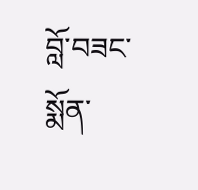བློ་བཟང་སྨོན་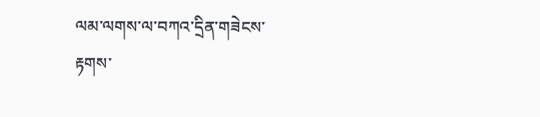ལམ་ལགས་ལ་བཀའ་དྲིན་གཟེངས་རྟགས་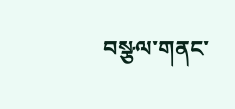བསྩལ་གནང་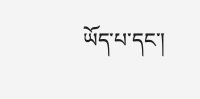ཡོད་པ་དང་།